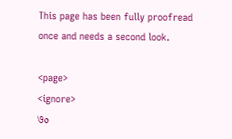This page has been fully proofread once and needs a second look.

<page>
<ignore>
७०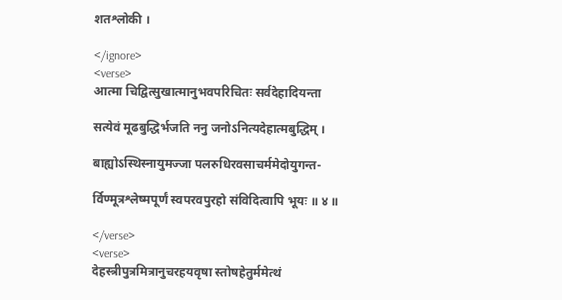शतश्लोकी ।

</ignore>
<verse>
आत्मा चिद्वित्सुखात्मानुभवपरिचितः सर्वदेहादियन्ता

सत्येवं मूढबुद्धिर्भजति ननु जनोऽनित्यदेहात्मबुद्धिम् ।

बाह्योऽस्थिस्नायुमज्जा पलरुधिरवसाचर्ममेदोयुगन्त-

र्विण्मूत्रश्लेष्मपूर्णं स्वपरवपुरहो संविदित्वापि भूयः ॥ ४ ॥

</verse>
<verse>
देहस्त्रीपुत्रमित्रानुचरहयवृषा स्तोषहेतुर्ममेत्थं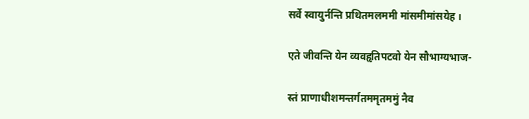सर्वे स्वायुर्नन्ति प्रथितमलममी मांसमीमांसयेह ।

एते जीवन्ति येन व्यवहृतिपटवो येन सौभाग्यभाज-

स्तं प्राणाधीशमन्तर्गतममृतममुं नैव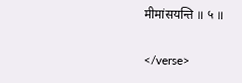मीमांसयन्ति ॥ ५ ॥

</verse>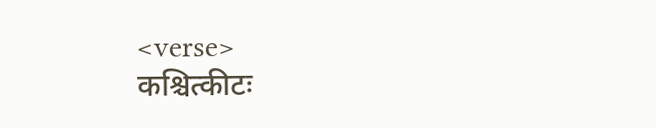<verse>
कश्चित्कीटः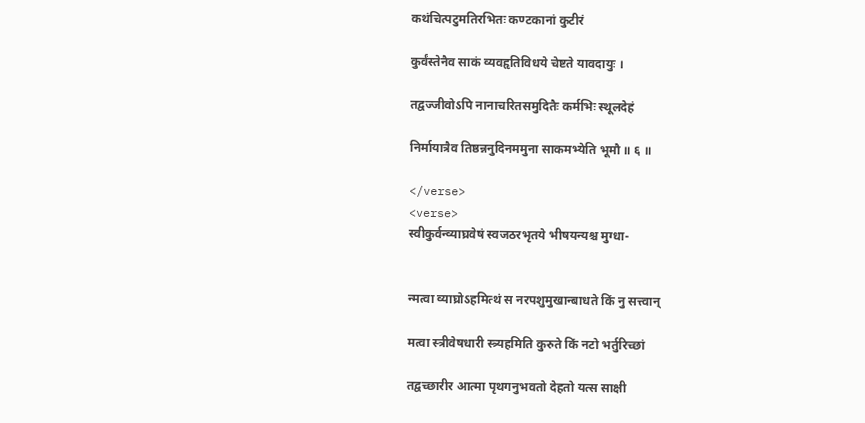कथंचित्पटुमतिरभितः कण्टकानां कुटीरं

कुर्वंस्तेनैव साकं व्यवहृतिविधये चेष्टते यावदायुः ।

तद्वज्जीवोऽपि नानाचरितसमुदितैः कर्मभिः स्थूलदेहं

निर्मायात्रैव तिष्ठन्ननुदिनममुना साकमभ्येति भूमौ ॥ ६ ॥

</verse>
<verse>
स्वीकुर्वन्व्याघ्रवेषं स्वजठरभृतये भीषयन्यश्च मुग्धा-


न्मत्वा व्याघ्रोऽहमित्थं स नरपशुमुखान्बाधते किं नु सत्त्वान्

मत्वा स्त्रीवेषधारी स्त्र्यहमिति कुरुते किं नटो भर्तुरिच्छां

तद्वच्छारीर आत्मा पृथगनुभवतो देहतो यत्स साक्षी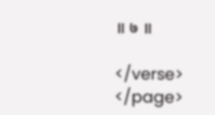॥ ७ ॥

</verse>
</page>